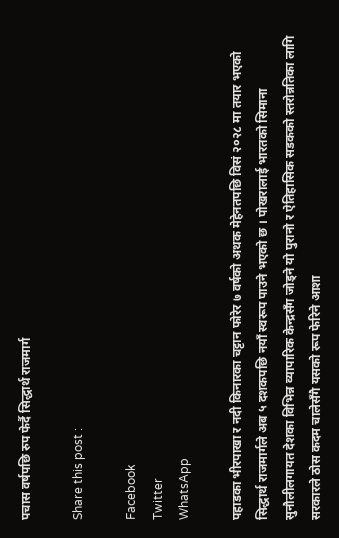पचास वर्षपछि रुप फेर्दै सिद्धार्थ राजमार्ग

Share this post :

Facebook
Twitter
WhatsApp

पहाडका भीरपाखा र नदी किनारका चट्टान फोरेर ७ वर्षको अथक मेहेनतपछि विसं २०२८ मा तयार भएको सिद्धार्थ राजमार्गले अब ५ दशकपछि नयाँ स्वरूप पाउने भएको छ । पोखरालाई भारतको सिमाना सुनौलीलगायत देशका विभिन्न व्यापारिक केन्द्रसँग जोड्ने यो पुरानो र ऐतिहासिक सडकको स्तरोन्नतिका लागि सरकारले ठोस कदम चालेसँगै यसको रूप फेरिने आशा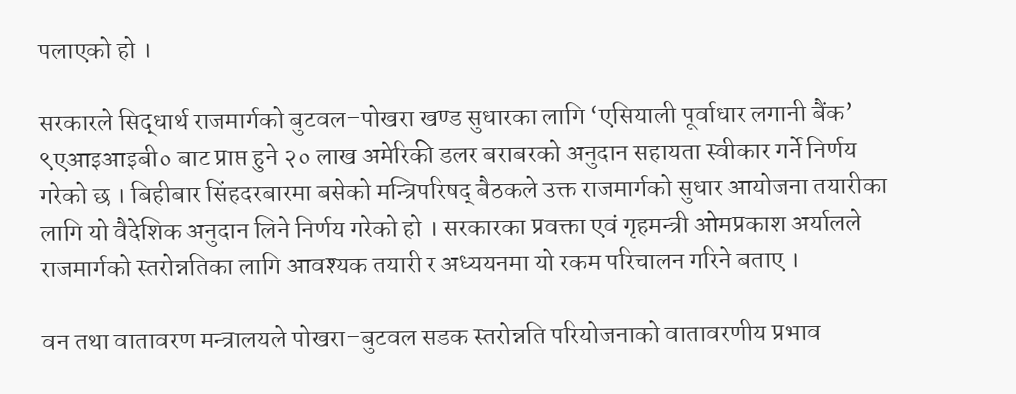पलाएको हो ।

सरकारले सिद्धार्थ राजमार्गको बुटवल–पोखरा खण्ड सुधारका लागि ‘एसियाली पूर्वाधार लगानी बैंक’ ९एआइआइबी० बाट प्राप्त हुने २० लाख अमेरिकी डलर बराबरको अनुदान सहायता स्वीकार गर्ने निर्णय गरेको छ । बिहीबार सिंहदरबारमा बसेको मन्त्रिपरिषद् बैठकले उक्त राजमार्गको सुधार आयोजना तयारीका लागि यो वैदेशिक अनुदान लिने निर्णय गरेको हो । सरकारका प्रवक्ता एवं गृहमन्त्री ओमप्रकाश अर्यालले राजमार्गको स्तरोन्नतिका लागि आवश्यक तयारी र अध्ययनमा यो रकम परिचालन गरिने बताए ।

वन तथा वातावरण मन्त्रालयले पोखरा–बुटवल सडक स्तरोन्नति परियोजनाको वातावरणीय प्रभाव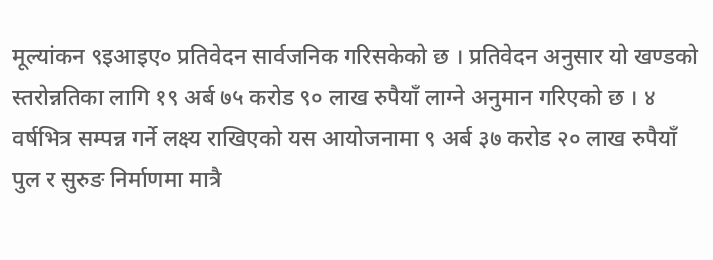मूल्यांकन ९इआइए० प्रतिवेदन सार्वजनिक गरिसकेको छ । प्रतिवेदन अनुसार यो खण्डको स्तरोन्नतिका लागि १९ अर्ब ७५ करोड ९० लाख रुपैयाँ लाग्ने अनुमान गरिएको छ । ४ वर्षभित्र सम्पन्न गर्ने लक्ष्य राखिएको यस आयोजनामा ९ अर्ब ३७ करोड २० लाख रुपैयाँ पुल र सुरुङ निर्माणमा मात्रै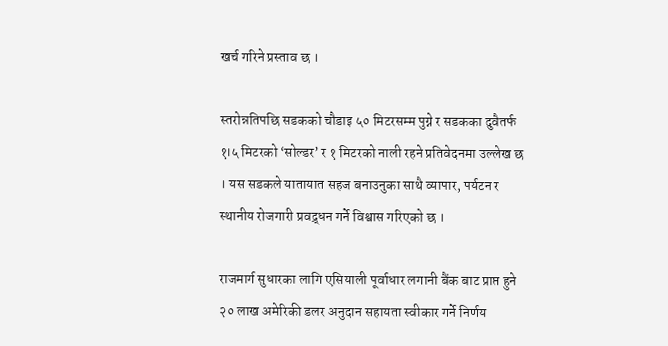खर्च गरिने प्रस्ताव छ ।

स्तरोन्नतिपछि सडकको चौडाइ ५० मिटरसम्म पुग्ने र सडकका दुवैतर्फ १।५ मिटरको ‘सोल्डर’ र १ मिटरको नाली रहने प्रतिवेदनमा उल्लेख छ । यस सडकले यातायात सहज बनाउनुका साथै व्यापार, पर्यटन र स्थानीय रोजगारी प्रवद्र्धन गर्ने विश्वास गरिएको छ ।

राजमार्ग सुधारका लागि एसियाली पूर्वाधार लगानी बैंक बाट प्राप्त हुने २० लाख अमेरिकी डलर अनुदान सहायता स्वीकार गर्ने निर्णय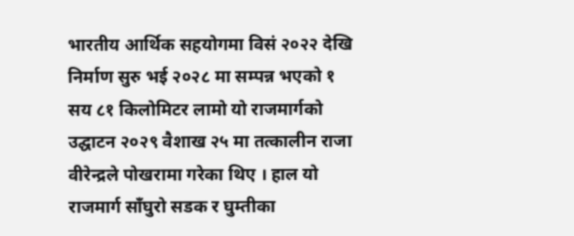भारतीय आर्थिक सहयोगमा विसं २०२२ देखि निर्माण सुरु भई २०२८ मा सम्पन्न भएको १ सय ८१ किलोमिटर लामो यो राजमार्गको उद्घाटन २०२९ वैशाख २५ मा तत्कालीन राजा वीरेन्द्रले पोखरामा गरेका थिए । हाल यो राजमार्ग साँघुरो सडक र घुम्तीका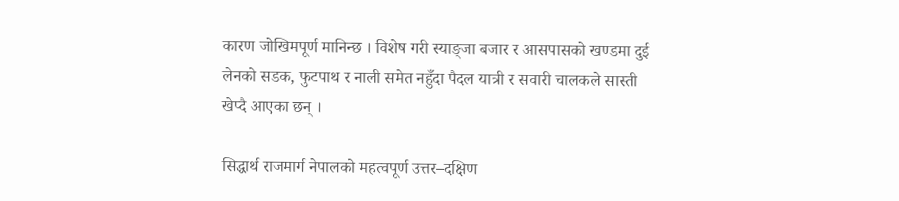कारण जोखिमपूर्ण मानिन्छ । विशेष गरी स्याङ्जा बजार र आसपासको खण्डमा दुई लेनको सडक, फुटपाथ र नाली समेत नहुँदा पैदल यात्री र सवारी चालकले सास्ती खेप्दै आएका छन् ।

सिद्धार्थ राजमार्ग नेपालको महत्वपूर्ण उत्तर–दक्षिण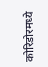कोरिडोरमध्ये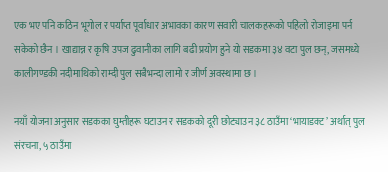एक भए पनि कठिन भूगोल र पर्याप्त पूर्वाधार अभावका कारण सवारी चालकहरूको पहिलो रोजाइमा पर्न सकेको छैन । खाद्यान्न र कृषि उपज ढुवानीका लागि बढी प्रयोग हुने यो सडकमा ३४ वटा पुल छन्, जसमध्ये कालीगण्डकी नदीमाथिको राम्दी पुल सबैभन्दा लामो र जीर्ण अवस्थामा छ ।

नयाँ योजना अनुसार सडकका घुम्तीहरू घटाउन र सडकको दूरी छोट्याउन ३८ ठाउँमा ‘भायाडक्ट’ अर्थात् पुल संरचना, ५ ठाउँमा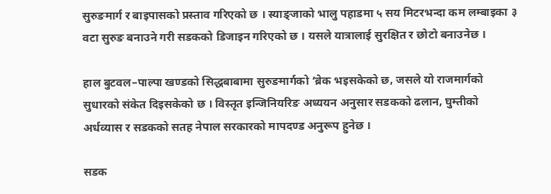सुरुङमार्ग र बाइपासको प्रस्ताव गरिएको छ । स्याङ्जाको भालु पहाडमा ५ सय मिटरभन्दा कम लम्बाइका ३ वटा सुरुङ बनाउने गरी सडकको डिजाइन गरिएको छ । यसले यात्रालाई सुरक्षित र छोटो बनाउनेछ ।

हाल बुटवल–पाल्पा खण्डको सिद्धबाबामा सुरुङमार्गको ‘ब्रेक भइसकेको छ, जसले यो राजमार्गको सुधारको संकेत दिइसकेको छ । विस्तृत इन्जिनियरिङ अध्ययन अनुसार सडकको ढलान, घुम्तीको अर्धव्यास र सडकको सतह नेपाल सरकारको मापदण्ड अनुरूप हुनेछ ।

सडक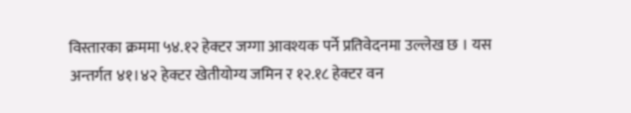विस्तारका क्रममा ५४.१२ हेक्टर जग्गा आवश्यक पर्ने प्रतिवेदनमा उल्लेख छ । यस अन्तर्गत ४१।४२ हेक्टर खेतीयोग्य जमिन र १२.१८ हेक्टर वन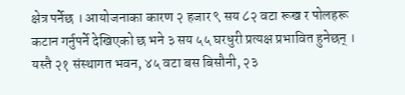क्षेत्र पर्नेछ । आयोजनाका कारण २ हजार ९ सय ८२ वटा रूख र पोलहरू कटान गर्नुपर्ने देखिएको छ भने ३ सय ५५ घरधुरी प्रत्यक्ष प्रभावित हुनेछन् । यस्तै २१ संस्थागत भवन, ४५ वटा बस बिसौनी, २३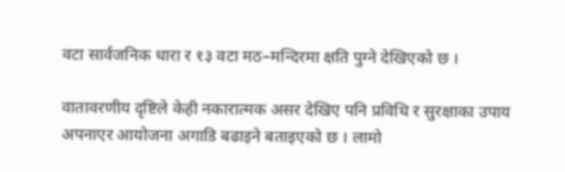वटा सार्वजनिक धारा र १३ वटा मठ–मन्दिरमा क्षति पुग्ने देखिएको छ ।

वातावरणीय दृष्टिले केही नकारात्मक असर देखिए पनि प्रविधि र सुरक्षाका उपाय अपनाएर आयोजना अगाडि बढाइने बताइएको छ । लामो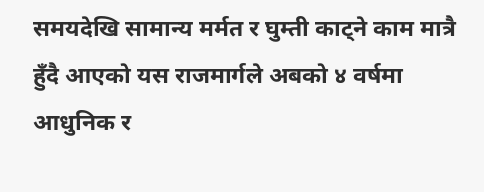समयदेखि सामान्य मर्मत र घुम्ती काट्ने काम मात्रै हुँदै आएको यस राजमार्गले अबको ४ वर्षमा आधुनिक र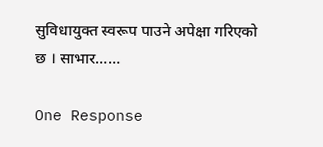सुविधायुक्त स्वरूप पाउने अपेक्षा गरिएको छ । साभार……

One Response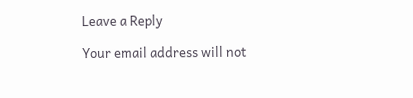Leave a Reply

Your email address will not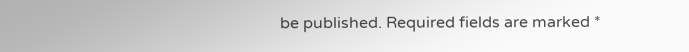be published. Required fields are marked *